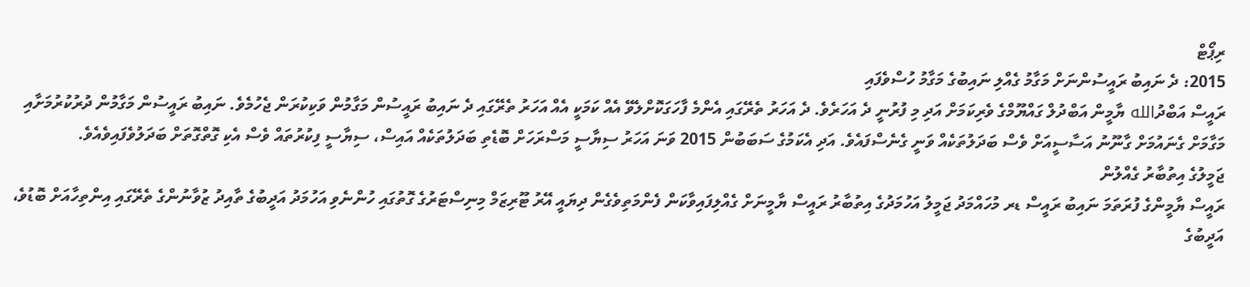ރިޕޯޓް
2015: ދެ ނައިބު ރައީސުންނަށް މަގާމު ގެއްލި ނައިބުގެ މަގާމު ހުސްވެފައި
ރައީސް އަބްދުالله ޔާމީން އަބްދުލް ގައްޔޫމްގެ ވެރިކަމަށް އަދި މި ފުރުނީ ދެ އަހަރެވެ. ދެ އަހަރު ތެރޭގައި އެންމެ ފާހަގަކޮށްލެވޭ އެއް ކަމަކީ އެއް އަހަރު ތެރޭގައި ދެ ނައިބު ރައީސުން މަގާމުން ވަކިކުރަން ޖެހުމެވެ. ނައިބު ރައީސުން މަގާމުން ދުރުކުރުމަށާއި މަގާމަށް ގެނައުމަށް ގާނޫނު އަސާސީއަށް ވެސް ބަދަލުތަކެއް ވަނީ ގެނެސްފައެވެ. އަދި އެކަމުގެ ސަބަބުން 2015 ވަނަ އަހަރު ސިޔާސީ މަސްރަހަށް ބޮޑެތި ބަދަލުތަކެއް އައިސް، ސިޔާސީ ފިކުރުތައް ވެސް އެކި ގޮތްގޮތަށް ބަދަލުވެފައިވެއެވެ.
ޖަމީލުގެ އިތުބާރު ގެއްލުން
ރައީސް ޔާމީންގެ ފުރަތަމަ ނައިބު ރައީސް ޑރ މުހައްމަދު ޖަމީލު އަހުމަދުގެ އިތުބާރު ރައީސް ޔާމީނަށް ގެއްލިފައިވާކަން ފެންމަތިވެގެން ދިޔައީ އޭރު ޓޫރިޒަމް މިނިސްޓަރުގެ ގޮތުގައި ހުންނެވި އަހުމަދު އަދީބުގެ ތާއިދު ޒުވާނުންގެ ތެރޭގައި އިންތިހާއަށް ބޮޑުވެ، އަދީބުގެ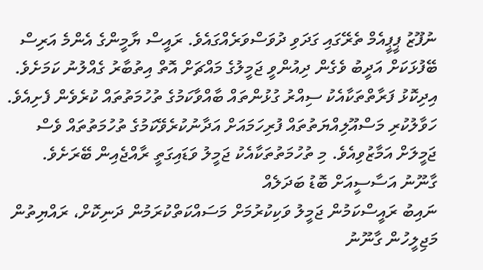ނުފޫޒު ޕީޕީއެމް ތެރޭގައި ގަދަވި ދުވަސްވަރެއްގައެވެ. ރައީސް ޔާމީންގެ އެންމެ އަރިސް ބޭފުޅަކަށް އަދީބު ވެގެން ދިއުންވީ ޖަމީލުގެ މައްޗަށް އޮތް އިތުބާރު ގެއްލުނު ކަމަށެވެ. އިދިކޮޅު ފަރާތްތަކާއެކު ސިއްރު ގުޅުންތައް ބާއްވާކަމުގެ ތުހުމަތުތައް ކުރެވެން ފެށިއެވެ. ހަވާލުކުރި މަސްއޫލިއްޔަތުތައް ފުރިހަމައަށް އަދާނުކުރެވޭކަމުގެ ތުހުމަތުތައް ވެސް ޖަމީލަށް އަމާޒުވިއެވެ. މި ތުހުމަތުތަކާއެކު ޖަމީލު ވަޑައިގަތީ ރާއްޖެއިން ބޭރަށެވެ.
ގާނޫނު އަސާސީއަށް ބޮޑު ބަދަލެއް
ނައިބު ރައީސްކަމުން ޖަމީލު ވަކިކުރުމަށް މަސައްކަތްކުރަމުން ދަނިކޮށް، ރައްޔިތުން މަޖިލީހުން ގާނޫނު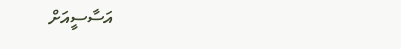އަސާސީއަށް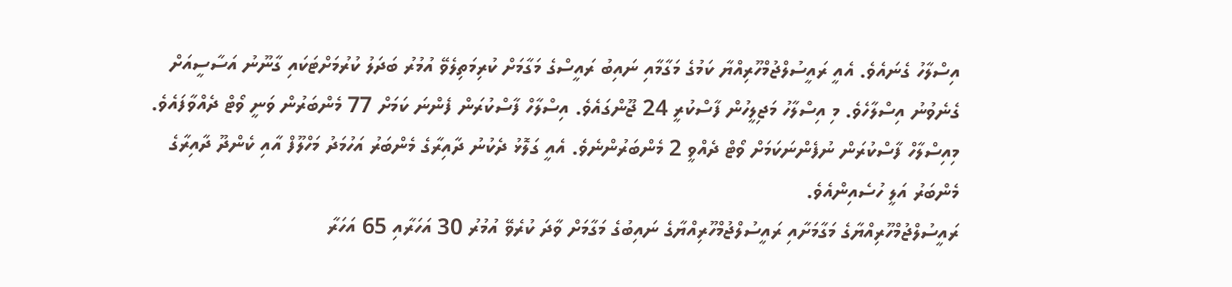އިސްލާހު ގެނައެވެ. އެއީ ރައީސުލްޖުމްހޫރިއްޔާ ކަމުގެ މަގާމާއި ނައިބު ރައީސްގެ މަގާމަށް ކުރިމަތިލެވޭ އުމުރު ބަދަލު ކުރުމަށްޓަކައި ގާނޫނު އަސާސީއަށް ގެނެވުނު އިސްލާހެވެ. މި އިސްލާހު މަޖިލީހުން ފާސްކުރީ 24 ޖޫންގައެވެ. އިސްލާހް ފާސްކުރަން ފެންނަ ކަމަށް 77 މެންބަރުން ވަނީ ވޯޓް ދެއްވާފައެވެ. މިއިސްލާހް ފާސްކުރަން ނުފެންނަކަމަށް ވޯޓް ދެއްވީ 2 މެންބަރުންނެވެ. އެއީ ގަލޮޅު ދެކުނު ދާއިރާގެ މެންބަރު އަހުމަދު މަހްލޫފް އާއި ކެންދޫ ދާއިރާގެ މެންބަރު އަލީ ހުސެއިންއެވެ.
ރައީސުލްޖުމްހޫރިއްޔާގެ މަގާމަށާއި ރައީސުލްޖުމްހޫރިއްޔާގެ ނައިބުގެ މަގާމަށް ވާދަ ކުރެވޭ އުމުރު 30 އަހަރާއި 65 އަހަރާ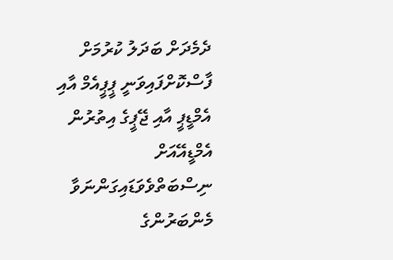ދެމެދަށް ބަދަލު ކުރުމަށް ފާސްކޮށްފައިވަނީ ޕީޕީއެމް އާއި އެމްޑީޕީ އާއި ޖޭޕީގެ އިތުރުން އެމްޑީއޭއަށް ނިސްބަތްވެވަޑައިގަންނަވާ މެންބަރުންގެ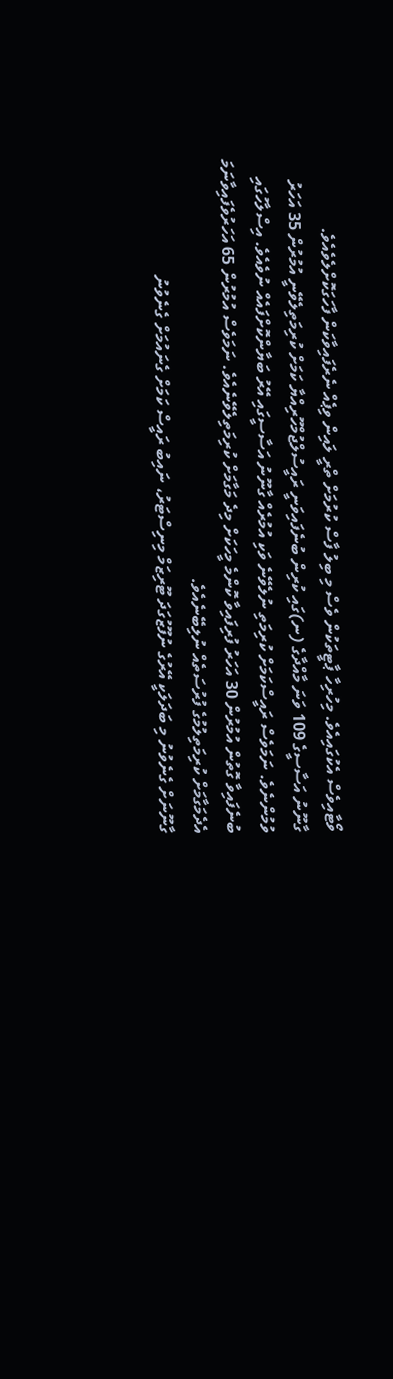ވޯޓާއިވެސް އެކުގައިއެވެ. މިހުރިހާ ޕާޓީތަކުން ވެސް މި ބިލު ފާސް ކުރުމަށް ތްރީ ލައިން ވިޕެއް ނެރެފައިވާކަން ފާހަގަކޮށްލެވެއެވެ.
ގާނޫނު އަސާސީގެ 109 ވަނަ މާއްދާގެ (ނ)ގައި ކުރިން ބުނެފައިވަނީ ރައީސުލްޖުމްހޫރިއްޔާ ކަމަށް ކުރިމަތިލެވޭނީ އުމުރުން 35 އަހަރު ވުމުންނެވެ. ނަމަވެސް ރައީސްކަމަށް ކުރިމަތި ނުލެވޭނެ ވަކި އުމުރެއް ގާނޫނު އަސާސީގައި އޭރު ބަޔާންކޮށްފައެއް ނުވެއެވެ. އިސްލާހުގައި ބުނެފައިވާ ގޮތުން އުމުރުން 30 އަހަރު ފުރިފައިވާ ކޮންމެ މީހަކަށް މިދެ މަގާމަށް ކުރިމަތިލެވޭނެއެވެ. ނަމަވެސް އުމުރުން 65 އަހަރުވެފައިވާނަމަ އެދެމަގާމަށް ކުރިމަތިލުމުގެ ފުރުސަތެއް ނުލިބޭނެއެވެ.
ގާނޫނަށް ގެނެވުނު މި ބަދަލަކީ އޭރުގެ ނުފޫޒުގަދަ ޓޫރިޒަމް މިނިސްޓަރު، ނައިބު ރައީސް ކަމަށް ގެނައުމަށް ގެނެވުނު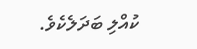ކުއްލި ބަދަލެކެވެ.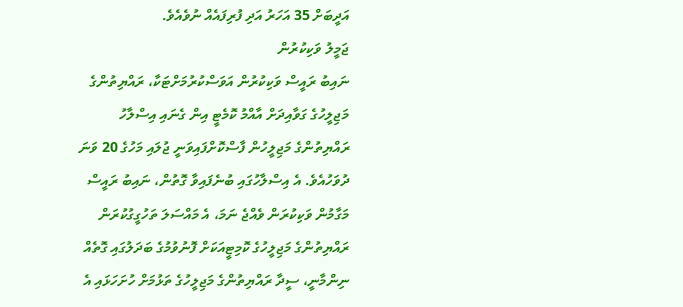އަދީބަށް 35 އަހަރު އަދި ފުރިފައެއް ނުވެއެވެ.
ޖަމީލު ވަކިކުރުން
ނައިބު ރައީސް ވަކިކުރުން އަވަސްކުރުމަށްޓަކާ، ރައްޔިތުންގެ މަޖިލީހުގެ ގަވާއިދަށް އާއްމު ކޮމެޓީ އިން ގެނައި އިސްލާހު ރައްޔިތުންގެ މަޖިލީހުން ފާސްކޮށްފައިވަނީ ޖުލައި މަހުގެ 20 ވަނަ ދުވަހުއެވެ. އެ އިސްލާހުގައި ބުނެފައިވާ ގޮތުން، ނައިބު ރައީސް މަގާމުން ވަކިކުރަން ވެއްޖެ ނަމަ، އެ މައްސަލަ ތަހުގީގުކުރަން ރައްޔިތުންގެ މަޖިލީހުގެ ކޮމިޓީއަކަށް ފޮނުވުމުގެ ބަދަލުގައި ގޮތެއް ނިންމާނީ، ސީދާ ރައްޔިތުންގެ މަޖިލީހުގެ ތަޅުމަށް ހުށަހަޅައި އެ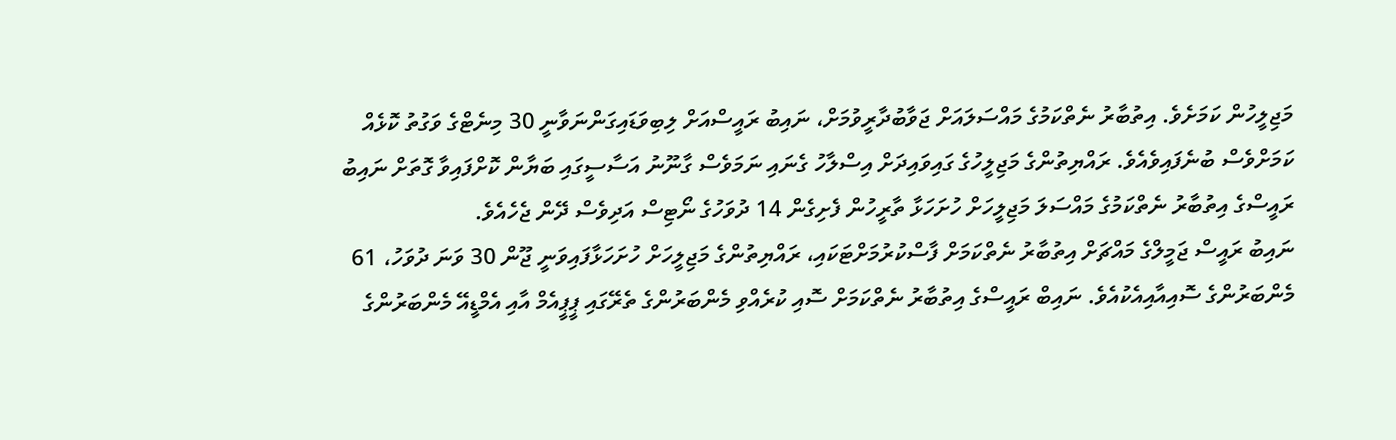މަޖިލީހުން ކަމަށެވެ. އިތުބާރު ނެތްކަމުގެ މައްސަލައަށް ޖަވާބުދާރީވުމަށް، ނައިބު ރައީސްއަށް ލިބިވަޑައިގަންނަވާނީ 30 މިނެޓްގެ ވަގުތު ކޮޅެއް ކަމަށްވެސް ބުނެފައިވެއެވެ. ރައްޔިތުންގެ މަޖިލީހުގެ ގައިވައިދަށް އިސްލާހު ގެނައި ނަމަވެސް ގާނޫނު އަސާސީގައި ބަޔާން ކޮށްފައިވާ ގޮތަށް ނައިބު ރައީސްގެ އިތުބާރު ނެތްކަމުގެ މައްސަލަ މަޖިލީހަށް ހުށަހަޅާ ތާރީހުން ފެށިގެން 14 ދުވަހުގެ ނޯޓިސް އަދިވެސް ދޭން ޖެހެއެވެ.
ނައިބު ރައީސް ޖަމީލްގެ މައްޗަށް އިތުބާރު ނެތްކަމަށް ފާސްކުރުމަށްޓަކައި، ރައްޔިތުންގެ މަޖިލީހަށް ހުށަހަޅާފައިވަނީ ޖޫން 30 ވަނަ ދުވަހު، 61 މެންބަރުންގެ ސޮއިއާއިއެކުއެވެ. ނައިބް ރައީސްގެ އިތުބާރު ނެތްކަމަށް ސޮއި ކުރެއްވި މެންބަރުންގެ ތެރޭގައި ޕީޕީއެމް އާއި އެމްޑީއޭ މެންބަރުންގެ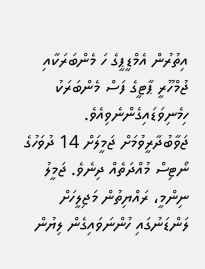އިތުރުން އެމްޑީޕީގެ ހަ މެންބަރަކާއި ޖުމްހޫރީ ޕާޓީގެ ފަސް މެންބަރަކު ހިމެނިވަޑައިގެންނެވިއެވެ.
ޖަވާބުދާރީވުމަށް ޖަމީލަށް 14 ދުވަހުގެ ނޯޓިސް މުއްދަތެއް ދިނެވެ. ޖަމީލު ނިންމީ، ރައްޔިތުން މަޖިލީހަށް ލަންޑަނުގައި ހުންނަވައިގެން ލިޔުން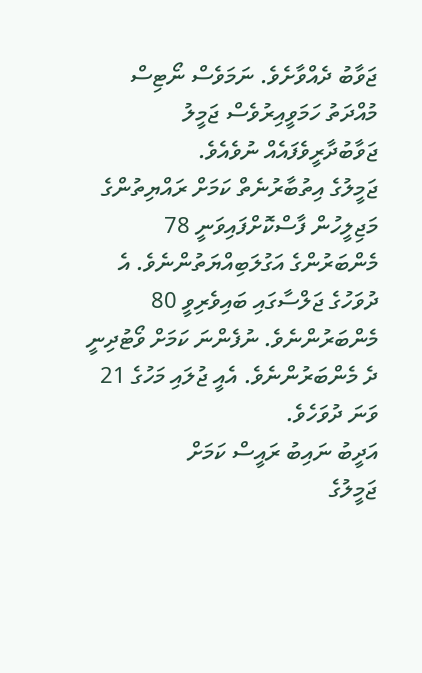ޖަވާބު ދެއްވާށެވެ. ނަމަވެސް ނޯޓިސް މުއްދަތު ހަމަވީއިރުވެސް ޖަމީލު ޖަވާބުދާރީވެފައެއް ނުވެއެވެ.
ޖަމީލުގެ އިތުބާރުނެތް ކަމަށް ރައްޔިތުންގެ މަޖިލީހުން ފާސްކޮށްފައިވަނީ 78 މެންބަރުންގެ އަގުލަބިއްޔަތުންނެވެ. އެ ދުވަހުގެ ޖަލްސާގައި ބައިވެރިވީ 80 މެންބަރުންނެވެ. ނުފެންނަ ކަމަށް ވޯޓުދިނީ ދެ މެންބަރުންނެވެ. އެއީ ޖުލައި މަހުގެ 21 ވަނަ ދުވަހެވެ.
އަދީބު ނައިބު ރައީސް ކަމަށް
ޖަމީލުގެ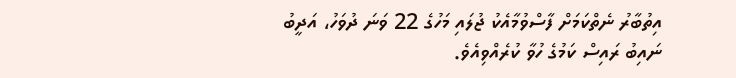އިތުބާރު ނެތްކަމަށް ފާސްވުމާއެކު ޖުލައި މަހުގެ 22 ވަނަ ދުވަހު، އަދީބު ނައިބު ރައިސް ކަމުގެ ހުވާ ކުރެއްވިއެވެ.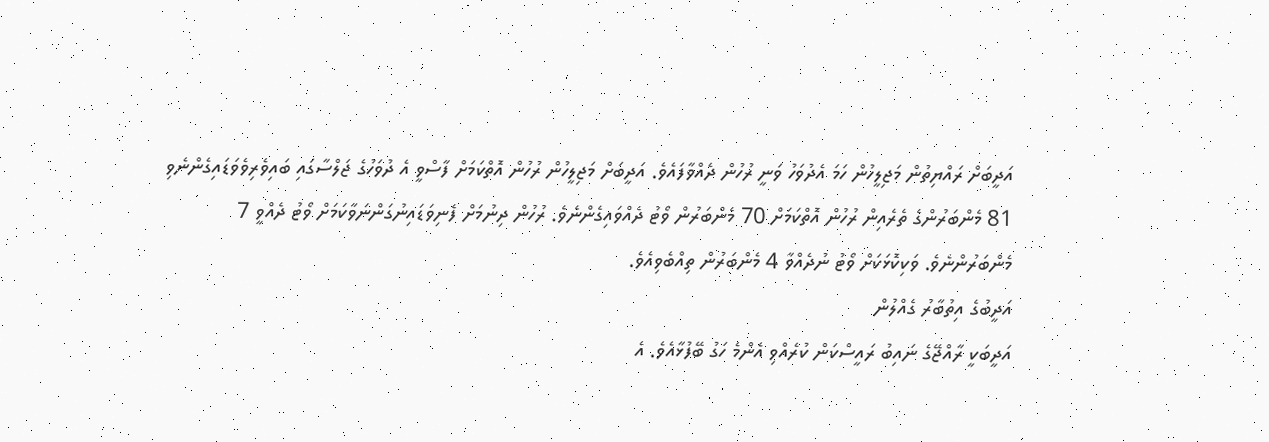އަދީބަށް ރައްޔިތުން މަޖިލީހުން ހަމަ އެދުވަހު ވަނީ ރުހުން ދެއްވާފައެވެ. އަދީބަށް މަޖިލީހުން ރުހުން އޮތްކަމަށް ފާސްވީ އެ ދުވަހުގެ ޖަލްސާގައި ބައިވެރިވެވަޑައިގެންނެވި 81 މެންބަރުންގެ ތެރެއިން ރުހުން އޮތްކަމަށް 70 މެންބަރުން ވޯޓު ދެއްވައިގެންނެވެ. ރުހުން ދިނުމަށް ފެނިވަޑައިނުގަންނަވާކަމަށް ވޯޓު ދެއްވީ 7 މެންބަރުންނެވެ. ވަކިކޮޅަކަށް ވޯޓު ނުދެއްވާ 4 މެންބަރުން ތިއްބެވިއެވެ.
އަދީބުގެ އިތުބާރު ގެއްލުން
އަދީބަކީ ރާއްޖޭގެ ނައިބު ރައީސްކަން ކުރެއްވި އެންމެ ހަގު ބޭފުޅާއެވެ. އެ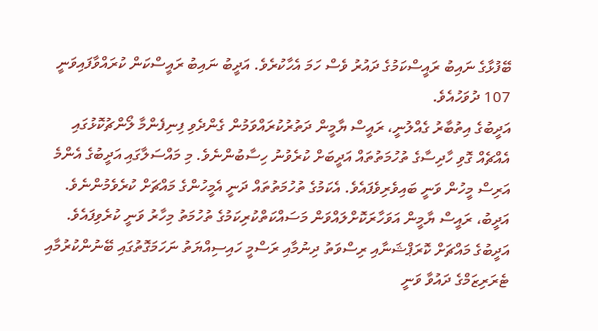ބޭފުޅާގެ ނައިބު ރައީސްކަމުގެ ދައުރު ވެސް ހަމަ އެހާކުރެވެ. އަދީބު ނައިބު ރައީސްކަން ކުރައްވާފައިވަނީ 107 ދުވަހުއެވެ.
އަދީބުގެ އިތުބާރު ގެއްލުނީ، ރައީސް ޔާމީން ދަތުރުކުރައްވަމުން ގެންދެވި ފިނިފެންމާ ލޯންޗުކޮޅުގައި އެއްޗެއް ގޮވި ހާދިސާގެ ތުހުމަތުތައް އަދީބަށް ކުރެވުނު ހިސާބުންނެވެ. މި މައްސަލާގައި އަދީބުގެ އެންމެ އަރިސް މީހުން ވަނީ ބައިވެރިވެފައެވެ. އެކަމުގެ ތުހުމަތުތައް ދަނީ އެމީހުންގެ މައްޗަށް ކުރެވެމުންނެވެ. އަދީބު، ރައީސް ޔާމީން އަވަހާރަކޮށްލައްވަން މަސައްކަތްކުރިކަމުގެ ތުހުމަތު މިހާރު ވަނީ ކުރެވިފައެވެ. އަދީބުގެ މައްޗަށް ކޮރަޕްޝަނާއި ރިސްވަތު ދިނުމާއި ރަސްމީ ހައިސިއްޔަތު ނަހަމަގޮތުގައި ބޭނުންކުރުމާއި ޓެރަރިޒަމްގެ ދައުވާ ވަނީ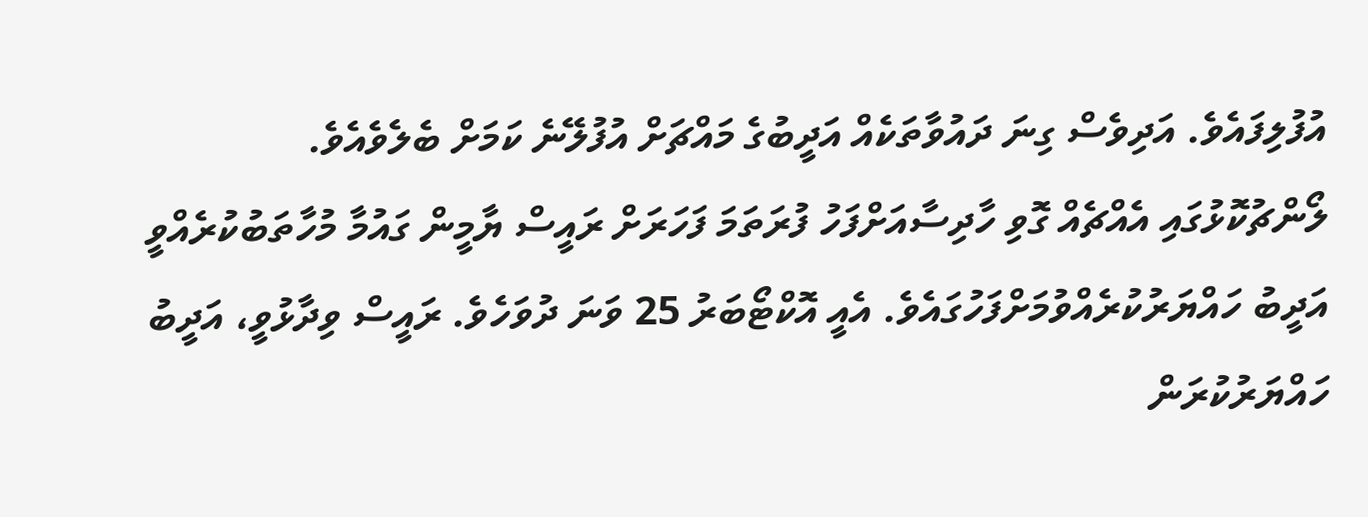އުފުލިފައެވެ. އަދިވެސް ގިނަ ދައުވާތަކެއް އަދީބުގެ މައްޗަށް އުފުލޭނެ ކަމަށް ބެލެވެއެވެ.
ލޯންޗުކޮޅުގައި އެއްޗެއް ގޮވި ހާދިސާއަށްފަހު ފުރަތަމަ ފަހަރަށް ރައީސް ޔާމީން ގައުމާ މުހާތަބުކުރެއްވީ އަދީބު ހައްޔަރުކުރެއްވުމަށްފަހުގައެވެ. އެއީ އޮކްޓޯބަރު 25 ވަނަ ދުވަހެވެ. ރައީސް ވިދާޅުވީ، އަދީބު ހައްޔަރުކުރަން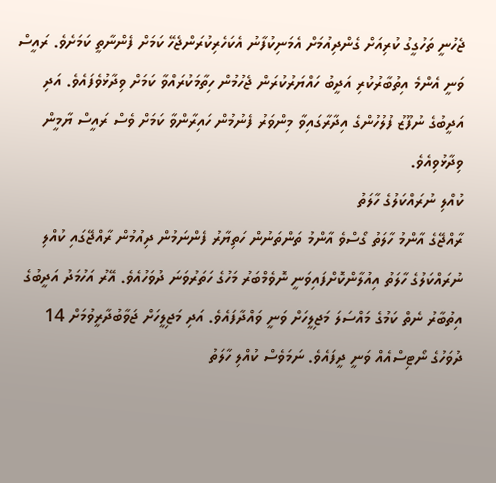ޖެހުނީ ތަހުގީގު ކުރިއަށް ގެންދިއުމަށް އެމަނިކުފާނު އެކަހެރިކުރަންޖެހޭ ކަމަށް ފެންނާތީ ކަމަށެވެ. ރައީސް ވަނީ އެންމެ އިތުބާރުކުރި އަދީބު ހައްޔަރުކުރަން ޖެހުމުން ހިތާމަކުރައްވާ ކަމަށް ވިދާޅުވެފައެވެ. އަދި އަދީބުގެ ނުފޫޒު ފުލުހުންގެ އިދާރާގައިވާ މިންވަރު ފެނުމުން ހައިރާންވާ ކަމަށް ވެސް ރައީސް ޔާމީން ވިދާޅުވިއެވެ.
ކުއްލި ނުރައްކަލުގެ ހާލަތު
ރާއްޖޭގެ އާންމު ހާލަތު ގޯސްވެ އާންމު ތަންތަނުން ހަތިޔާރު ފެންނަމުން ދިއުމުން ރާއްޖޭގައި ކުއްލި ނުރައްކަލުގެ ހާލަތު އިއުލާންކޮށްފައިވަނީ ނޮވެމްބަރު މަހުގެ ހަތަރުވަނަ ދުވަހުއެވެ. އޭރު އަހުމަދު އަދީބުގެ އިތުބާރު ނެތް ކަމުގެ މައްސަލަ މަޖިލީހަށް ވަނީ ވައްދާފައެވެ. އަދި މަޖިލީހަށް ޖަވާބުދާރީވުމަށް 14 ދުވަހުގެ ނޯޓިސްއެއް ވަނީ ދީފައެވެ. ނަމަވެސް ކުއްލި ހާލަތު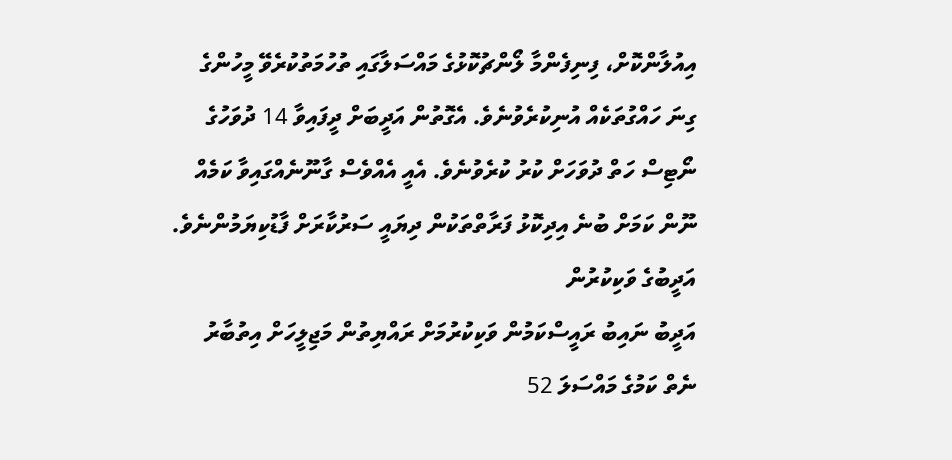އިއުލާންކޮށް، ފިނިފެންމާ ލޯންޗުކޮޅުގެ މައްސަލާގައި ތުހުމަތުކުރެވޭ މީހުންގެ ގިނަ ހައްގުތަކެއް އުނިކުރެވުނެވެ. އެގޮތުން އަދީބަށް ދީފައިވާ 14 ދުވަހުގެ ނޯޓިސް ހަތް ދުވަހަށް ކުރު ކުރެވުނެވެ. އެއީ އެއްވެސް ގާނޫނެއްގައިވާ ކަމެއް ނޫން ކަމަށް ބުނެ އިދިކޮޅު ފަރާތްތަކުން ދިޔައީ ސަރުކާރަށް ފާޑުކިޔަމުންނެވެ.
އަދީބުގެ ވަކިކުރުން
އަދީބު ނައިބު ރައީސްކަމުން ވަކިކުރުމަށް ރައްޔިތުން މަޖިލީހަށް އިތުބާރު ނެތް ކަމުގެ މައްސަލަ 52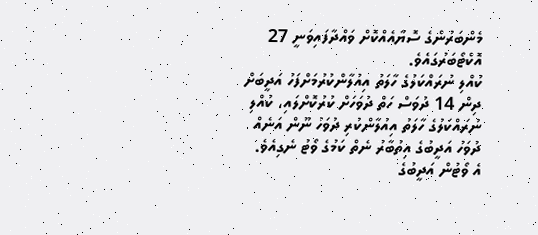މެންބަރުންގެ ސޮޔާއެއްކޮށް ވައްދާފައިވަނީ 27 އޮކްޓޯބަރުގައެވެ.
ކުއްލި ނުރައްކަލުގެ ހާލަތު އިއުލާންކުރުމަށްފަހު އަދީބަށް ދިން 14 ދުވަސް ހަތް ދުވަހަށް ކުރުކޮށްލައި، ކުއްލި ނުރައްކަލުގެ ހާލަތު އިއުލާންކުރި ދުވަހު ނޫން އަނެއް ދުވަހު އަދީބުގެ އިތުބާރު ނެތް ކަމުގެ ވޯޓު ނެގިއެވެ. އެ ވޯޓުން އަދީބުގެ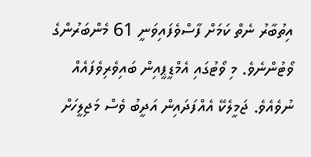އިތުބާރު ނެތް ކަމަށް ފާސްވެފައިވަނީ 61 މެންބަރުންގެ ވޯޓުންނެވެ. މި ވޯޓުގައި އެމްޑީޕީއިން ބައިވެރިވެފައެއް ނުވެއެވެ. ޖަމީލެކޭ އެއްފަދައިން އަދީބު ވެސް މަޖިލީހަށް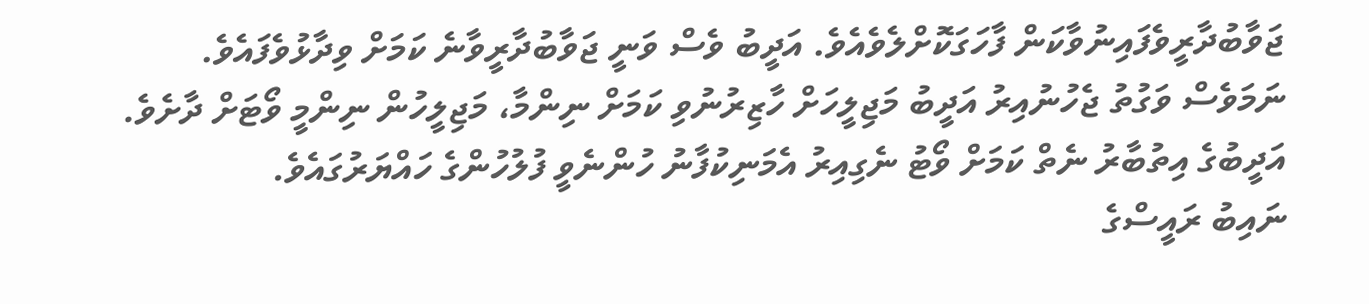ޖަވާބުދާރީވެފައިނުވާކަން ފާހަގަކޮށްލެވެއެވެ. އަދީބު ވެސް ވަނީ ޖަވާބުދާރީވާނެ ކަމަށް ވިދާޅުވެފައެވެ. ނަމަވެސް ވަގުތު ޖެހުނުއިރު އަދީބު މަޖިލީހަށް ހާޒިރުނުވި ކަމަށް ނިންމާ، މަޖިލީހުން ނިންމީ ވޯޓަށް ދާށެވެ. އަދީބުގެ އިތުބާރު ނެތް ކަމަށް ވޯޓު ނެގިއިރު އެމަނިކުފާނު ހުންނެވީ ފުލުހުންގެ ހައްޔަރުގައެވެ.
ނައިބު ރައީސްގެ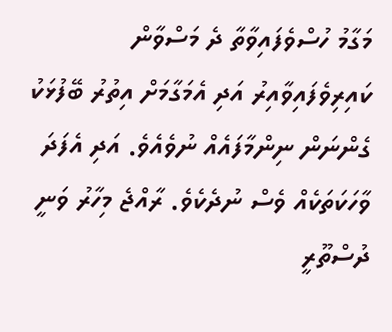މަގާމު ހުސްވެފައިވާތާ ދެ މަސްވާން ކައިރިވެފައިވާއިރު އަދި އެމަގާމަށް އިތުރު ބޭފުޅަކު ގެންނަން ނިންމާފައެއް ނުވެއެވެ. އަދި އެފަދަ ވާހަކަތަކެއް ވެސް ނުދެކެވެ. ރާއްޖެ މިހާރު ވަނީ ދުސްތޫރީ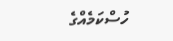ހުސްކަމެއްގެ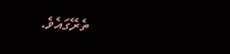ތެރޭގައެވެ.